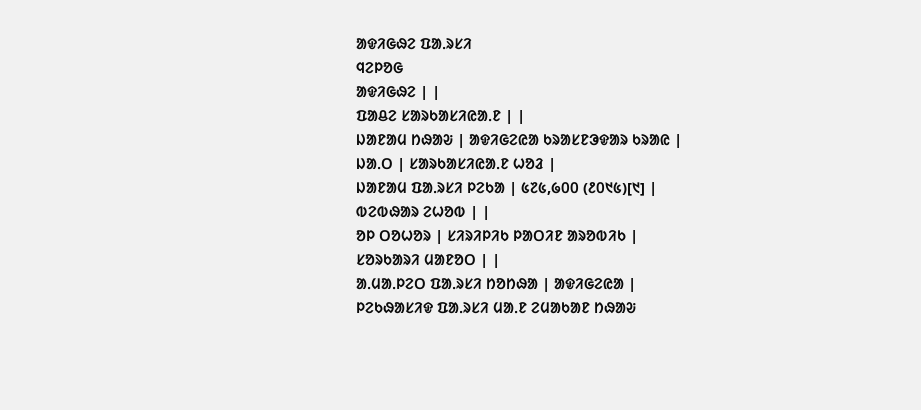ᱟᱫᱤᱜᱷᱮ ᱯᱟᱹᱨᱥᱤ
ᱧᱮᱞᱚᱜ
ᱟᱫᱤᱜᱷᱮ | |
ᱯᱟᱪᱮ ᱥᱟᱨᱠᱟᱥᱤᱭᱟᱹᱱ | |
ᱡᱟᱱᱟᱢ ᱴᱷᱟᱶ | ᱟᱫᱤᱜᱮᱭᱟ ᱠᱨᱟᱥᱱᱳᱫᱟᱨ ᱠᱨᱟᱭ |
ᱡᱟᱹᱛ | ᱥᱟᱨᱠᱟᱥᱤᱭᱟᱹᱱ ᱦᱚᱲ |
ᱡᱟᱱᱟᱢ ᱯᱟᱹᱨᱥᱤ ᱞᱮᱠᱟ | ᱕᱗᱕,᱙᱐᱐ (᱒᱐᱑᱕)[᱑] |
ᱵᱮᱵᱷᱟᱨ ᱮᱦᱚᱵ | |
ᱚᱞ ᱛᱚᱦᱚᱨ | ᱥᱤᱨᱤᱞᱤᱠ ᱞᱟᱛᱤᱱ ᱟᱨᱚᱵᱤᱠ |
ᱥᱚᱨᱠᱟᱨᱤ ᱢᱟᱱᱚᱛ | |
ᱟᱹᱢᱟᱹᱞᱮᱛ ᱯᱟᱹᱨᱥᱤ ᱴᱚᱴᱷᱟ | ᱟᱫᱤᱜᱮᱭᱟ |
ᱞᱮᱠᱷᱟᱥᱤᱫ ᱯᱟᱹᱨᱥᱤ ᱢᱟᱹᱱ ᱮᱢᱟᱠᱟᱱ ᱴᱷᱟᱶ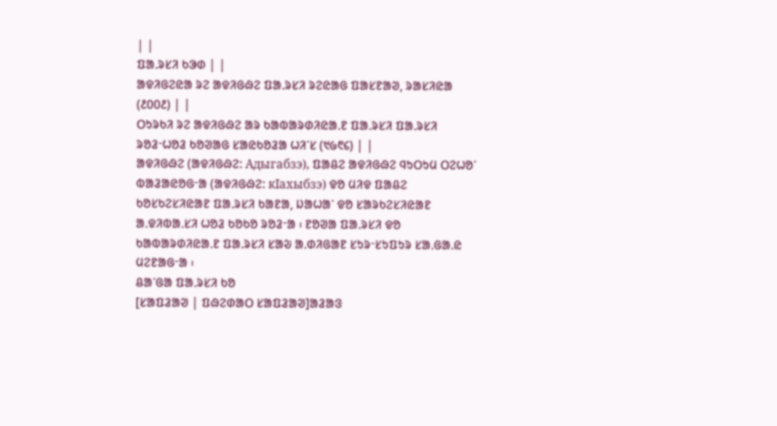| |
ᱯᱟᱹᱨᱥᱤ ᱠᱳᱰ | |
ᱟᱫᱤᱜᱮᱭᱟ ᱨᱮ ᱟᱫᱤᱜᱷᱮ ᱯᱟᱹᱨᱥᱤ ᱨᱮᱭᱟᱜ ᱯᱟᱥᱱᱟᱣ, ᱨᱟᱥᱤᱭᱟ (᱒᱐᱐᱒) | |
ᱛᱩᱨᱠᱤ ᱨᱮ ᱟᱫᱤᱜᱷᱮ ᱟᱨ ᱠᱟᱵᱟᱨᱰᱤᱭᱟᱹᱱ ᱯᱟᱹᱨᱥᱤ ᱯᱟᱹᱨᱥᱤ ᱨᱚᱲᱼᱦᱚᱲ ᱠᱚᱣᱟᱜ ᱥᱟᱭᱠᱚᱲᱟ ᱦᱤᱸᱥ (᱑᱙᱖᱔) | |
ᱟᱫᱤᱜᱷᱮ (ᱟᱫᱤᱜᱷᱮ: Адыгабзэ), ᱯᱟᱪᱮ ᱟᱫᱤᱜᱷᱮ ᱧᱩᱛᱩᱢ ᱛᱮᱦᱚᱸ ᱵᱟᱲᱟᱭᱚᱜᱼᱟ (ᱟᱫᱤᱜᱷᱮ: кӀахыбзэ) ᱫᱚ ᱢᱤᱫ ᱯᱟᱪᱮ ᱠᱚᱥᱠᱮᱥᱤᱭᱟᱱ ᱯᱟᱹᱨᱥᱤ ᱠᱟᱱᱟ, ᱡᱟᱦᱟᱸ ᱫᱚ ᱥᱟᱨᱠᱮᱥᱤᱭᱟᱱ ᱟᱹᱫᱤᱵᱟᱹᱥᱤ ᱦᱚᱲ ᱠᱚᱠᱚ ᱨᱚᱲᱼᱟ ᱾ ᱱᱚᱣᱟ ᱯᱟᱹᱨᱥᱤ ᱫᱚ ᱠᱟᱵᱟᱨᱰᱤᱭᱟᱹᱱ ᱯᱟᱹᱨᱥᱤ ᱥᱟᱶ ᱟᱹᱰᱤᱜᱟᱱ ᱥᱩᱨᱼᱥᱩᱯᱩᱨ ᱥᱟᱹᱜᱟᱹᱭ ᱢᱮᱱᱟᱜᱼᱟ ᱾
ᱪᱟᱸᱜᱟ ᱯᱟᱹᱨᱥᱤ ᱠᱚ
[ᱥᱟᱯᱲᱟᱣ | ᱯᱷᱮᱰᱟᱛ ᱥᱟᱯᱲᱟᱣ]ᱟᱲᱟᱝ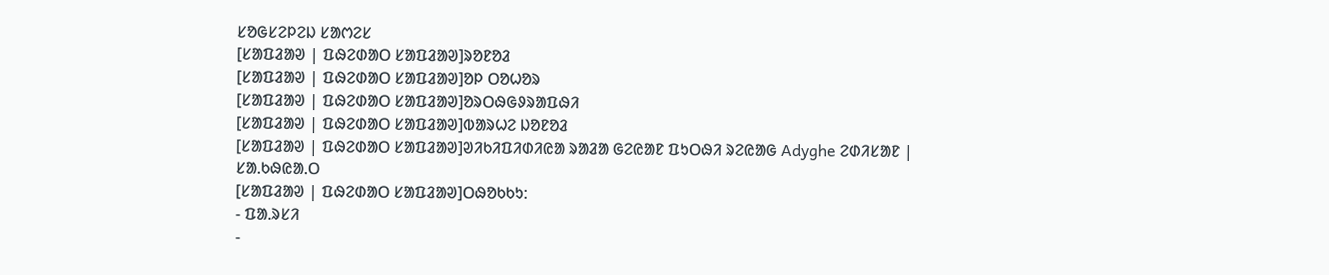ᱥᱚᱜᱥᱮᱞᱮᱡ ᱥᱟᱬᱮᱥ
[ᱥᱟᱯᱲᱟᱣ | ᱯᱷᱮᱰᱟᱛ ᱥᱟᱯᱲᱟᱣ]ᱨᱚᱱᱚᱲ
[ᱥᱟᱯᱲᱟᱣ | ᱯᱷᱮᱰᱟᱛ ᱥᱟᱯᱲᱟᱣ]ᱚᱞ ᱛᱚᱦᱚᱨ
[ᱥᱟᱯᱲᱟᱣ | ᱯᱷᱮᱰᱟᱛ ᱥᱟᱯᱲᱟᱣ]ᱚᱨᱛᱷᱜᱽᱨᱟᱯᱷᱤ
[ᱥᱟᱯᱲᱟᱣ | ᱯᱷᱮᱰᱟᱛ ᱥᱟᱯᱲᱟᱣ]ᱵᱟᱨᱦᱮ ᱡᱚᱱᱚᱲ
[ᱥᱟᱯᱲᱟᱣ | ᱯᱷᱮᱰᱟᱛ ᱥᱟᱯᱲᱟᱣ]ᱣᱤᱠᱤᱯᱤᱰᱤᱭᱟ ᱨᱟᱲᱟ ᱜᱮᱭᱟᱱ ᱯᱩᱛᱷᱤ ᱨᱮᱭᱟᱜ Adyghe ᱮᱰᱤᱥᱟᱱ |
ᱥᱟᱹᱠᱷᱭᱟᱹᱛ
[ᱥᱟᱯᱲᱟᱣ | ᱯᱷᱮᱰᱟᱛ ᱥᱟᱯᱲᱟᱣ]ᱛᱷᱚᱠᱠᱩ:
- ᱯᱟᱹᱨᱥᱤ
-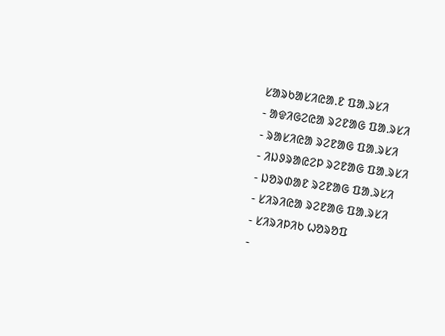ᱥᱟᱨᱠᱟᱥᱤᱭᱟᱹᱱ ᱯᱟᱹᱨᱥᱤ
- ᱟᱫᱤᱜᱮᱭᱟ ᱨᱮᱱᱟᱜ ᱯᱟᱹᱨᱥᱤ
- ᱨᱟᱥᱤᱭᱟ ᱨᱮᱱᱟᱜ ᱯᱟᱹᱨᱥᱤ
- ᱤᱡᱽᱨᱟᱭᱮᱞ ᱨᱮᱱᱟᱜ ᱯᱟᱹᱨᱥᱤ
- ᱡᱚᱨᱰᱟᱱ ᱨᱮᱱᱟᱜ ᱯᱟᱹᱨᱥᱤ
- ᱥᱤᱨᱤᱭᱟ ᱨᱮᱱᱟᱜ ᱯᱟᱹᱨᱥᱤ
- ᱥᱤᱨᱤᱞᱤᱠ ᱦᱚᱨᱚᱯ
-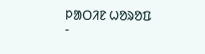ᱞᱟᱛᱤᱱ ᱦᱚᱨᱚᱯ
-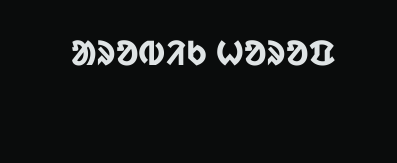ᱟᱨᱚᱵᱤᱠ ᱦᱚᱨᱚᱯ